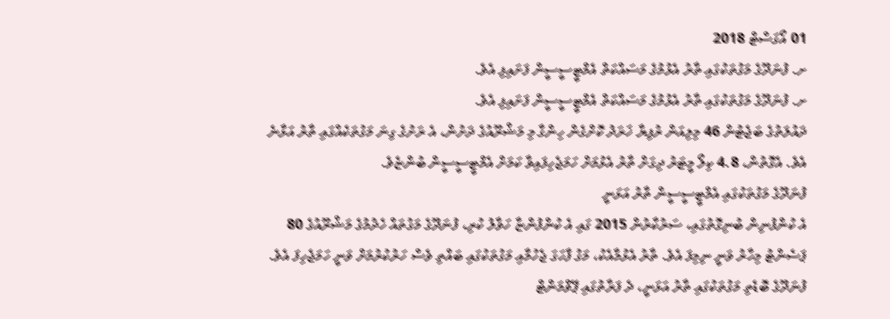01 އޯގަސްޓް 2018
ށ. ފުނަދޫގެ މަގުތަކުގައި ތާރު އެޅުމުގެ މަސައްކަތް އެމްޓީސީސީން ފަށައިފި އެވެ.
ށ. ފުނަދޫގެ މަގުތަކުގައި ތާރު އެޅުމުގެ މަސައްކަތް އެމްޓީސީސީން ފަށައިފި އެވެ.
ދައުލަތުގެ ބަޖެޓުން 46 މިލިއަން ރުފިޔާ ޚަރަދު ކޮށްގެން ހިންގާ މި މަޝްރޫއުގެ ދަށުން، އެ ރަށުގެ ގިނަ މަގުތަކެއްގައި ތާރު އަޅާނެ އެވެ. އެގޮތުން، 4.8 ކިލޯ މީޓަރު ދިގަށް ތާރު އެޅުމަށް ހަމަޖެހިފައިވާ ކަމަށް އެމްޓީސީސީން ބުންޏެވެ.
ފުނަދޫގެ މަގުތަކުގައި އެމްޓީސީސީން ތާރު އަޅަނީ
އެ ކުންފުނިން ބުނިގޮތުގައި، ސަރުކާރުން 2015 ގައި އެ ކުންފުންޏާ ހަވާލު ކުރި، ފުނަދޫގެ މަގުތައް ހެދުމުގެ މަޝްރޫއުގެ 80 ޕަސެންޓު މިހާރު ވަނީ ނިމިފަ އެވެ. ތާރު އެޅުމާއެކު، މަގު ފާހަގަ ޖެހުމާއި މަގުތަކުގައި ބައްތި ވެސް ހަރުކުރުމަށް ވަނީ ހަމަޖެހިފަ އެވެ.
ފުނަދޫގެ ބޮޑެތި މަގުތަކުގައި ތާރު އަޅަނީ، ދެ ފަރާތުގައި ޕޭވްމަންޓް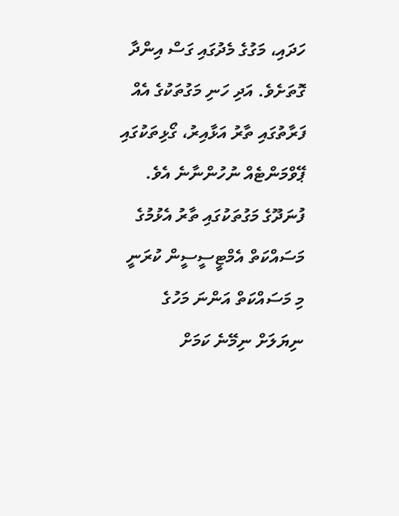ހަދައި، މަގުގެ މެދުގައި ގަސް އިންދާ ގޮތަށެވެ. އަދި ހަނި މަގުތަކުގެ އެއް ފަރާތުގައި ތާރު އަޅާއިރު، ގޯޅިތަކުގައި ޕޭވްމަންޓެއް ނުހުންނާނެ އެވެ.
ފުނަދޫގެ މަގުތަކުގައި ތާރު އެޅުމުގެ މަސައްކަތް އެމްޓީސީސީން ކުރަނީ
މި މަސައްކަތް އަންނަ މަހުގެ ނިޔަލަށް ނިމޭނެ ކަމަށް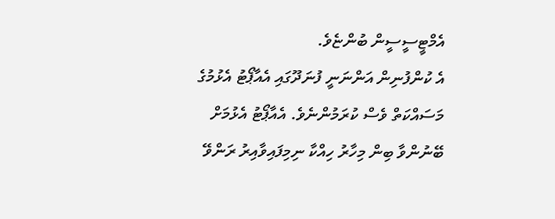އެމްޓީސީސީން ބުންޏެވެ.
އެ ކުންފުނިން އަންނަނީ ފުނަދޫގައި އެއާޕޯޓު އެޅުމުގެ މަސައްކަތް ވެސް ކުރަމުންނެވެ. އެއާޕޯޓު އެޅުމަށް ބޭނުންވާ ބިން މިހާރު ހިއްކާ ނިމިފައިވާއިރު ރަންވޭ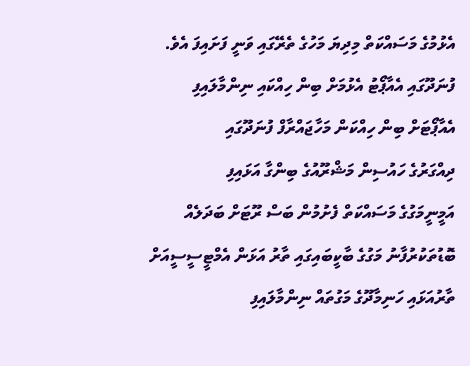އެޅުމުގެ މަސައްކަތް މިދިޔަ މަހުގެ ތެރޭގައި ވަނީ ފަށައިފަ އެވެ.
ފުނަދޫގައި އެއާޕޯޓު އެޅުމަށް ބިން ހިއްކައި ނިންމާލައިފި
އެއާޕޯޓަށް ބިން ހިއްކަން މަހާޖައްރާފް ފުނަދޫގައި
ދިއްގަރުގެ ހައުސިން މަޝްރޫއުގެ ބިންގާ އަޅައިފި
އަމީނީމަގުގެ މަސައްކަތް ފެށުމުން ބަސް ރޫޓަށް ބަދަލެއް
ބޮޑުތަކުރުފާނު މަގުގެ ބާކީބައިގައި ތާރު އަޅަން އެމްޓީސީސީއަށް
ތާރުއަޅައި ހަނިމާދޫގެ މަގުތައް ނިންމާލައިފި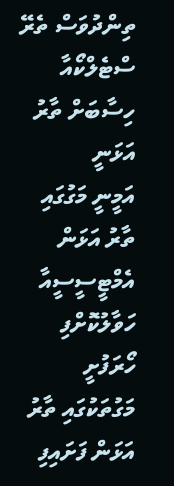ތިންދުވަސް ތެރޭ ސްޓެލްކޯއާ ހިސާބަށް ތާރު އަޅަނީ
އަމީނީ މަގުގައި ތާރު އަޅަން އެމްޓީސީސީއާ ހަވާލުކޮށްފި
ހޯރަފުށީ މަގުތަކުގައި ތާރު އަޅަން ފަށައިފި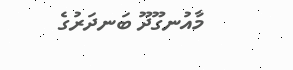މާއުނގޫދޫ ބަނދަރުގެ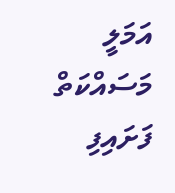އަމަލީ މަސައްކަތް ފަށައިފި